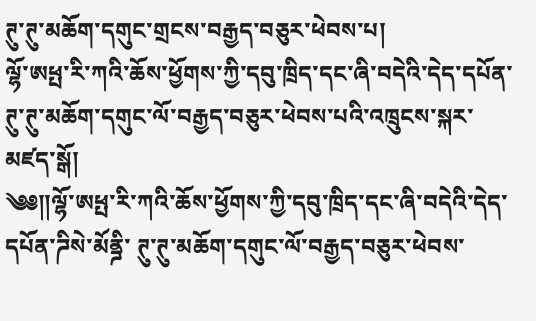ཊུ་ཊུ་མཆོག་དགུང་གྲངས་བརྒྱད་བཅུར་ཕེབས་པ།
ལྷོ་ཨཕྤ་རི་ཀའི་ཆོས་ཕྱོགས་ཀྱི་དབུ་ཁྲིད་དང་ཞི་བདེའི་དེད་དཔོན་ཊུ་ཊུ་མཆོག་དགུང་ལོ་བརྒྱད་བཅུར་ཕེབས་པའི་འཁྲུངས་སྐར་མཛད་སྒོ།
༄༅༎ལྷོ་ཨཕྤ་རི་ཀའི་ཆོས་ཕྱོགས་ཀྱི་དབུ་ཁྲིད་དང་ཞི་བདེའི་དེད་དཔོན་ཌིསེ་མོནྜི་ ཊུ་ཊུ་མཆོག་དགུང་ལོ་བརྒྱད་བཅུར་ཕེབས་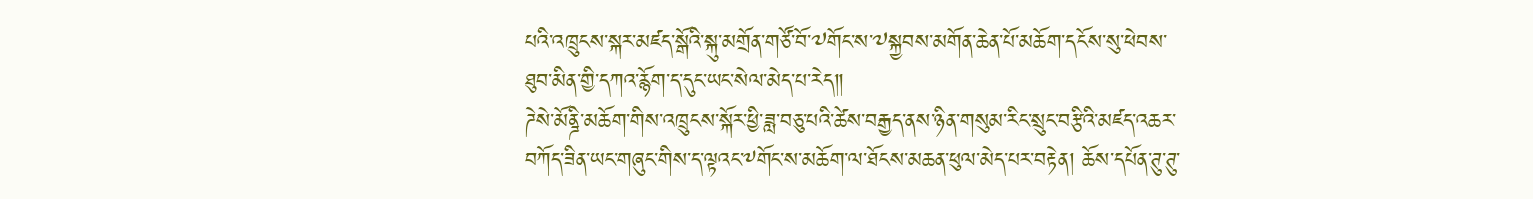པའི་འཁྲུངས་སྐར་མཛད་སྒོའི་སྐུ་མགྲོན་གཙོ་བོ་༧གོང་ས་༧སྐྱབས་མགོན་ཆེན་པོ་མཆོག་དངོས་སུ་ཕེབས་ཐུབ་མིན་གྱི་དཀའ་རྙོག་ད་དུང་ཡང་སེལ་མེད་པ་རེད༎
ཌེསེ་མོནྜི་མཆོག་གིས་འཁྲུངས་སྐོར་ཕྱི་ཟླ་བཅུ་པའི་ཚེས་བརྒྱད་ནས་ཉིན་གསུམ་རིང་སྲུང་བརྩིའི་མཛད་འཆར་བཀོད་ཟིན་ཡང་གཞུང་གིས་ད་ལྟའང་༸གོང་ས་མཆོག་ལ་ཐོངས་མཆན་ཕུལ་མེད་པར་བརྟེན། ཆོས་དཔོན་ཊུ་ཊུ་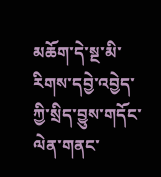མཆོག་དེ་སྔ་མི་རིགས་དབྱེ་འབྱེད་ཀྱི་སྲིད་བྱུས་གདོང་ལེན་གནང་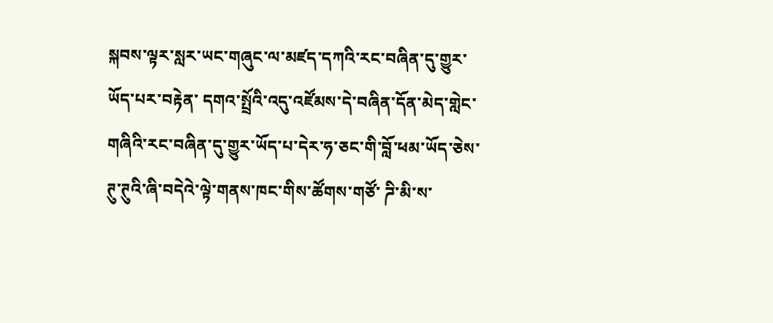སྐབས་ལྟར་སླར་ཡང་གཞུང་ལ་མཛད་དཀའི་རང་བཞིན་དུ་གྱུར་ཡོད་པར་བརྟེན་ དགའ་སྤྲོའི་འདུ་འཛོམས་དེ་བཞིན་དོན་མེད་གླེང་གཞིའི་རང་བཞིན་དུ་གྱུར་ཡོད་པ་དེར་ཧ་ཅང་གི་བློ་ཕམ་ཡོད་ཅེས་ཊུ་ཊུའི་ཞི་བདེའེ་ལྟེ་གནས་ཁང་གིས་ཚོགས་གཙོ་ ཌི་མི་ས་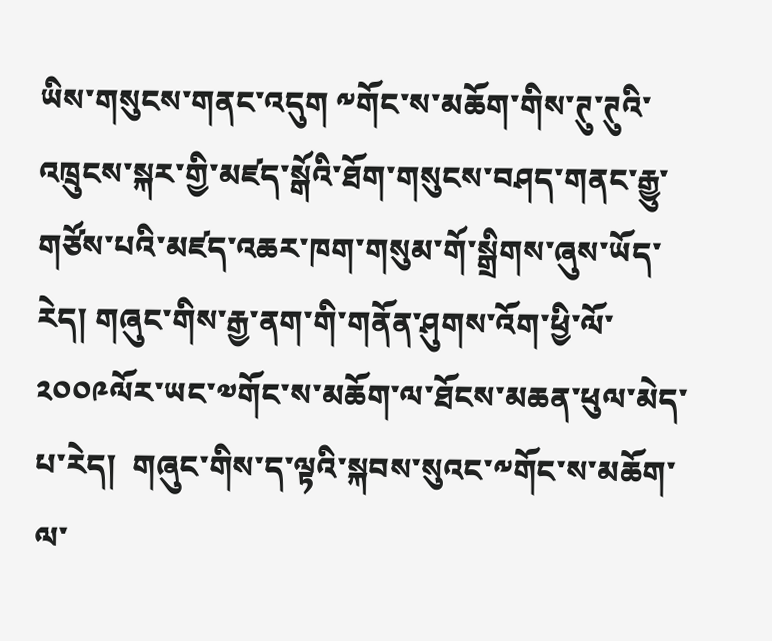ཡིས་གསུངས་གནང་འདུག ༸གོང་ས་མཆོག་གིས་ཊུ་ཊུའི་འཁྲུངས་སྐར་གྱི་མཛད་སྒོའི་ཐོག་གསུངས་བཤད་གནང་རྒྱུ་གཙོས་པའི་མཛད་འཆར་ཁག་གསུམ་གོ་སྒྲིགས་ཞུས་ཡོད་རེད། གཞུང་གིས་རྒྱ་ནག་གི་གནོན་ཤུགས་འོག་ཕྱི་ལོ་༢༠༠༩ལོར་ཡང་༧གོང་ས་མཆོག་ལ་ཐོངས་མཆན་ཕུལ་མེད་པ་རེད།  གཞུང་གིས་ད་ལྟའི་སྐབས་སུའང་༸གོང་ས་མཆོག་ལ་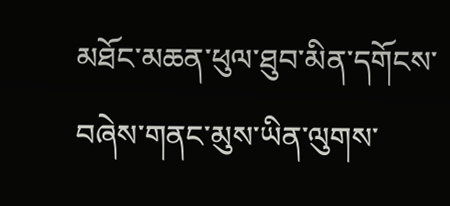མཐོང་མཆན་ཕུལ་ཐུབ་མིན་དགོངས་བཞེས་གནང་མུས་ཡིན་ལུགས་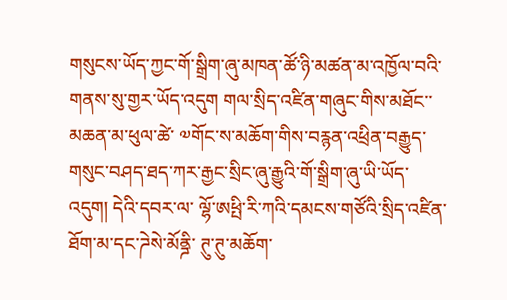གསུངས་ཡོད་ཀྱང་གོ་སྒྲིག་ཞུ་མཁན་ཚོ་ཉི་མཚན་མ་འཁྱོལ་བའི་གནས་སུ་གྱར་ཡོད་འདུག གལ་སྲིད་འཛིན་གཞུང་གིས་མཐོང་་མཆན་མ་ཕུལ་ཚེ་ ༧གོང་ས་མཆོག་གིས་བརྙན་འཕྲིན་བརྒྱུད་གསུང་བཤད་ཐད་ཀར་རྒྱང་སྲིང་ཞུ་རྒྱུའི་གོ་སྒྲིག་ཞུ་ཡི་ཡོད་འདུག། དེའི་དབར་ལ་ ལྷོ་ཨཕྤི་རི་ཀའི་དམངས་གཙོའི་སྲིད་འཛིན་ཐོག་མ་དང་ཌེསེ་མོནྜི་ ཊུ་ཊུ་མཆོག་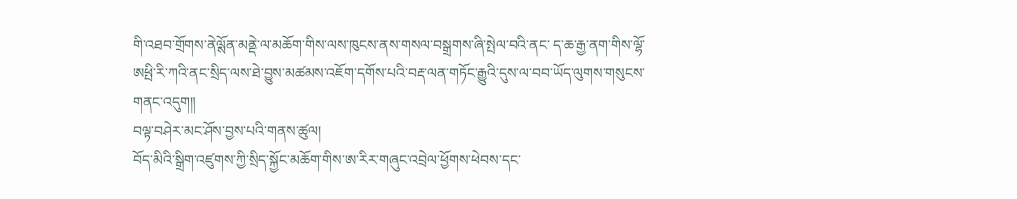གི་འཐབ་གྲོགས་ནེལྶོན་མནྡེ་ལ་མཆོག་གིས་ལས་ཁུངས་ནས་གསལ་བསྒྲགས་ཞི་སྤེལ་བའི་ནང་ ད་ཆ་རྒྱ་ནག་གིས་ལྷོ་ཨཕྤི་རི་ཀའི་ནང་སྲིད་ལས་ཐེ་བྱུས་མཚམས་འཇོག་དགོས་པའི་བརྡ་ལན་གཏོང་རྒྱུའི་དུས་ལ་བབ་ཡོད་ལུགས་གསུངས་གནང་འདུག༎
བལྟ་བཤེར་མང་ཤོས་བྱས་པའི་གནས་ཚུལ།
བོད་མིའི་སྒྲིག་འཛུགས་ཀྱི་སྲིད་སྐྱོང་མཆོག་གིས་ཨ་རིར་གཞུང་འབྲེལ་ཕྱོགས་ཕེབས་དང་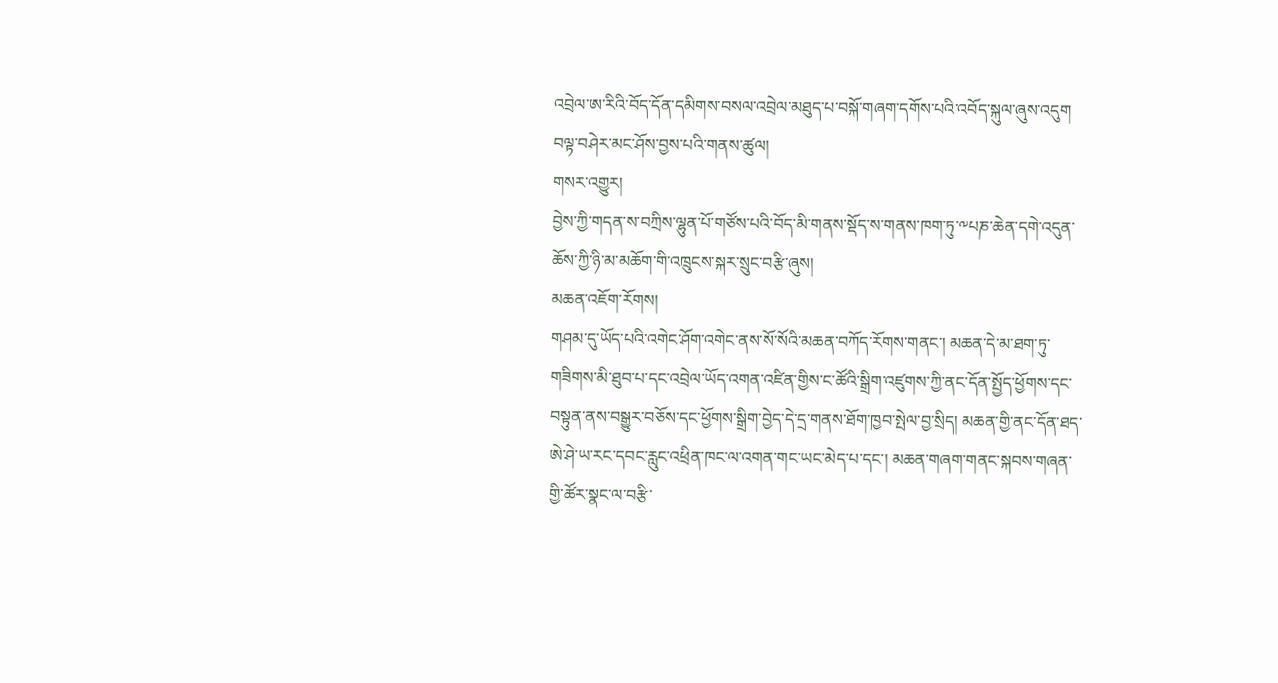འབྲེལ་ཨ་རིའི་བོད་དོན་དམིགས་བསལ་འབྲེལ་མཐུད་པ་བསྐོ་གཞག་དགོས་པའི་འབོད་སྐུལ་ཞུས་འདུག
བལྟ་བཤེར་མང་ཤོས་བྱས་པའི་གནས་ཚུལ།
གསར་འགྱུར།
བྱེས་ཀྱི་གདན་ས་བཀྲིས་ལྷུན་པོ་གཙོས་པའི་བོད་མི་གནས་སྡོད་ས་གནས་ཁག་ཏུ་༸པཎ་ཆེན་དགེ་འདུན་ཆོས་ཀྱི་ཉི་མ་མཆོག་གི་འཁྲུངས་སྐར་སྲུང་བརྩི་ཞུས།
མཆན་འཇོག་རོགས།
གཤམ་དུ་ཡོད་པའི་འགེང་ཤོག་འགེང་ནས་སོ་སོའི་མཆན་བཀོད་རོགས་གནང་། མཆན་དེ་མ་ཐག་ཏུ་གཟིགས་མི་ཐུབ་པ་དང་འབྲེལ་ཡོད་འགན་འཛིན་གྱིས་ང་ཚོའི་སྒྲིག་འཛུགས་ཀྱི་ནང་དོན་སྤྱོད་ཕྱོགས་དང་བསྟུན་ནས་བསྒྱུར་བཅོས་དང་ཕྱོགས་སྒྲིག་བྱེད་དེ་དྲ་གནས་ཐོག་ཁྱབ་སྤེལ་བྱ་སྲིད། མཆན་གྱི་ནང་དོན་ཐད་ཨེ་ཤེ་ཡ་རང་དབང་རླུང་འཕྲིན་ཁང་ལ་འགན་གང་ཡང་མེད་པ་དང་། མཆན་གཞག་གནང་སྐབས་གཞན་གྱི་ཚོར་སྣང་ལ་བརྩི་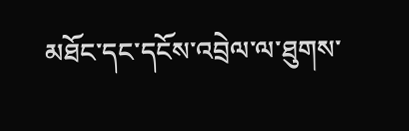མཐོང་དང་དངོས་འབྲེལ་ལ་ཐུགས་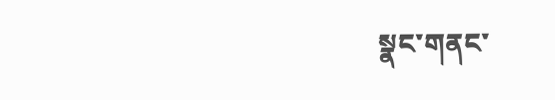སྣང་གནང་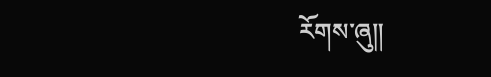རོགས་ཞུ༎